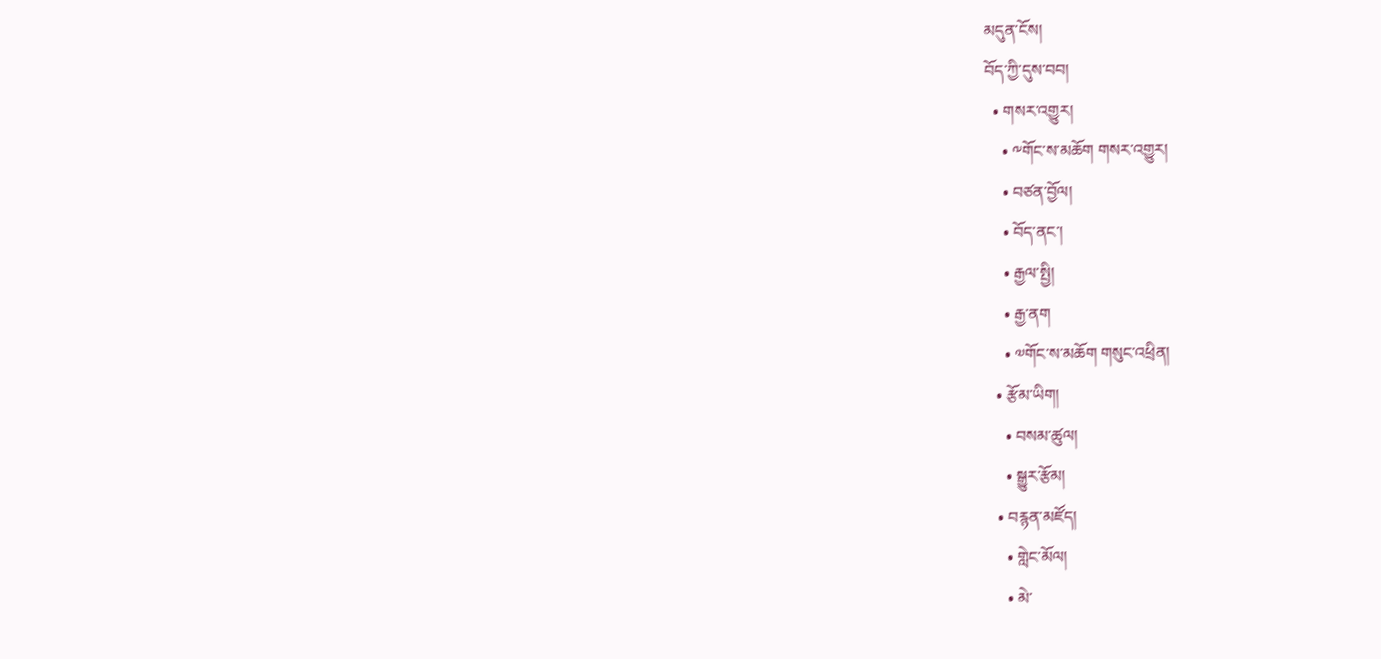མདུན་ངོས།
བོད་ཀྱི་དུས་བབ།
  • གསར་འགྱུར།
    • ༸གོང་ས་མཆོག གསར་འགྱུར།
    • བཙན་བྱོལ།
    • བོད་ནང་།
    • རྒྱལ་སྤྱི།
    • རྒྱ་ནག
    • ༧གོང་ས་མཆོག གསུང་འཕྲིན།
  • རྩོམ་ཡིག།
    • བསམ་ཚུལ།
    • སྒྱུར་རྩོམ།
  • བརྙན་མཛོད།
    • གླེང་མོལ།
    • མེ་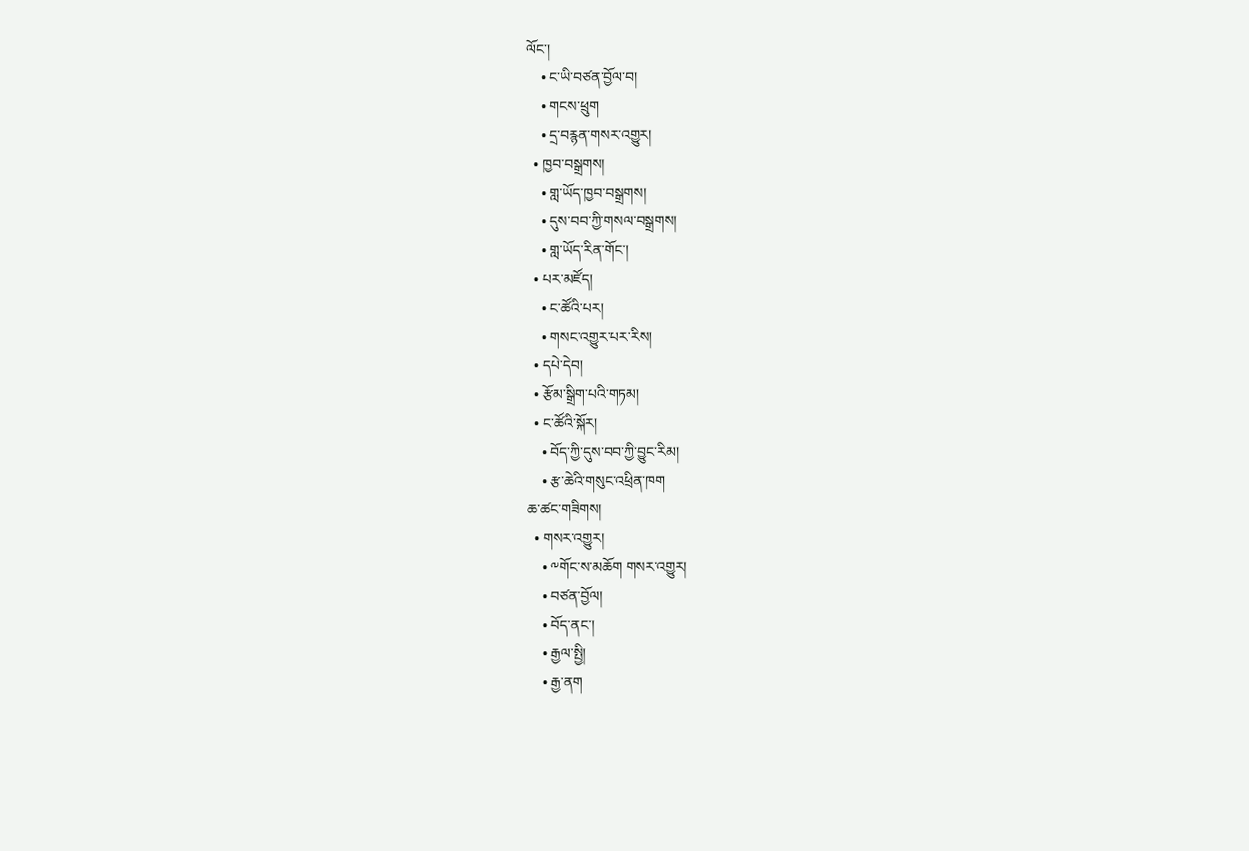ལོང་།
    • ང་ཡི་བཙན་བྱོལ་བ།
    • གངས་ཕྲུག
    • དྲ་བརྙན་གསར་འགྱུར།
  • ཁྱབ་བསྒྲགས།
    • གླ་ཡོད་ཁྱབ་བསྒྲགས།
    • དུས་བབ་ཀྱི་གསལ་བསྒྲགས།
    • གླ་ཡོད་རིན་གོང་།
  • པར་མཛོད།
    • ང་ཚོའི་པར།
    • གསང་འགྱུར་པར་རིས།
  • དཔེ་དེབ།
  • རྩོམ་སྒྲིག་པའི་གཏམ།
  • ང་ཚོའི་སྐོར།
    • བོད་ཀྱི་དུས་བབ་ཀྱི་བྱུང་རིམ།
    • རྩ་ཆེའི་གསུང་འཕྲིན་ཁག
ཆ་ཚང་གཟིགས།
  • གསར་འགྱུར།
    • ༸གོང་ས་མཆོག གསར་འགྱུར།
    • བཙན་བྱོལ།
    • བོད་ནང་།
    • རྒྱལ་སྤྱི།
    • རྒྱ་ནག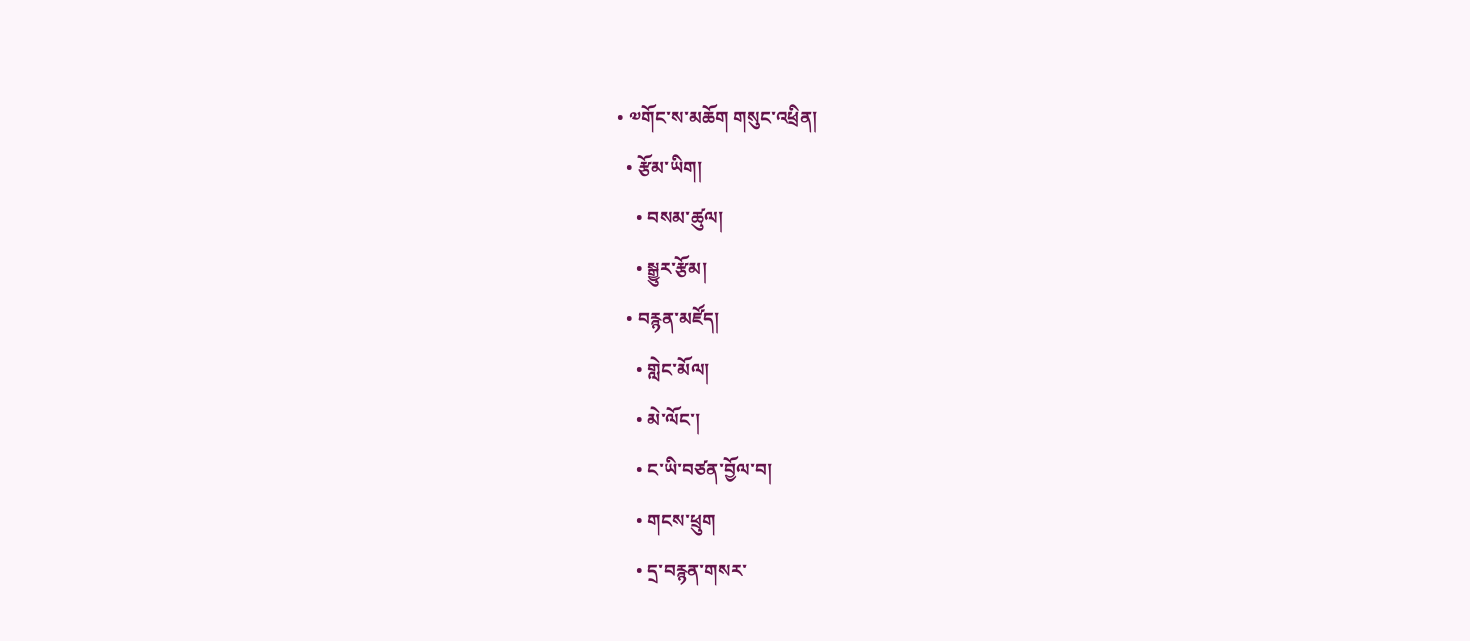• ༧གོང་ས་མཆོག གསུང་འཕྲིན།
  • རྩོམ་ཡིག།
    • བསམ་ཚུལ།
    • སྒྱུར་རྩོམ།
  • བརྙན་མཛོད།
    • གླེང་མོལ།
    • མེ་ལོང་།
    • ང་ཡི་བཙན་བྱོལ་བ།
    • གངས་ཕྲུག
    • དྲ་བརྙན་གསར་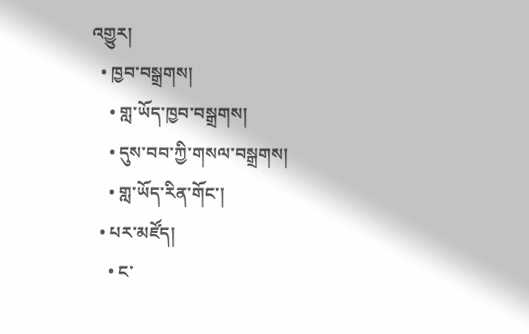འགྱུར།
  • ཁྱབ་བསྒྲགས།
    • གླ་ཡོད་ཁྱབ་བསྒྲགས།
    • དུས་བབ་ཀྱི་གསལ་བསྒྲགས།
    • གླ་ཡོད་རིན་གོང་།
  • པར་མཛོད།
    • ང་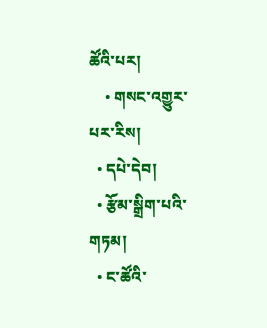ཚོའི་པར།
    • གསང་འགྱུར་པར་རིས།
  • དཔེ་དེབ།
  • རྩོམ་སྒྲིག་པའི་གཏམ།
  • ང་ཚོའི་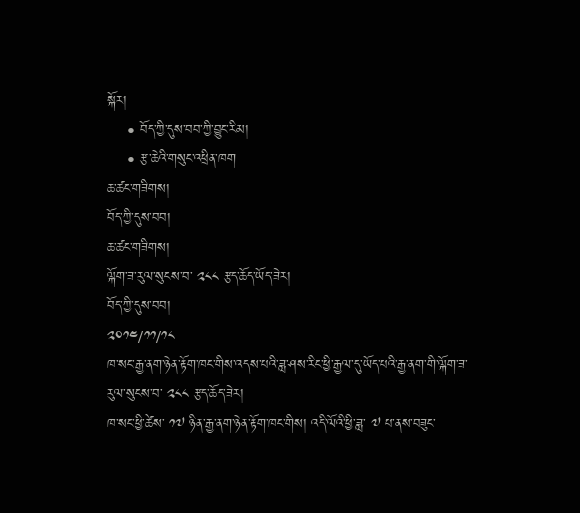སྐོར།
    • བོད་ཀྱི་དུས་བབ་ཀྱི་བྱུང་རིམ།
    • རྩ་ཆེའི་གསུང་འཕྲིན་ཁག
ཆ་ཚང་གཟིགས།
བོད་ཀྱི་དུས་བབ།
ཆ་ཚང་གཟིགས།
ལྐོག་ཟ་རུལ་སུངས་བ་ ༢༨༨ རྩད་ཆོད་ཡོད་ཟེར།
བོད་ཀྱི་དུས་བབ།
༢༠༡༤/༡༡/༡༨
ཁ་སང་རྒྱ་ནག་ཉེན་རྟོག་ཁང་གིས་འདས་པའི་ཟླ་ཤས་རིང་ཕྱི་རྒྱལ་དུ་ཡོད་པའི་རྒྱ་ནག་གི་ལྐོག་ཟ་རུལ་སུངས་བ་ ༢༨༨ རྩད་ཆོད་ཟེར།
ཁ་སང་ཕྱི་ཚེས་ ༡༧ ཉིན་རྒྱ་ནག་ཉེན་རྟོག་ཁང་གིས། འདི་ལོའི་ཕྱི་ཟླ་ ༧ པ་ནས་བཟུང་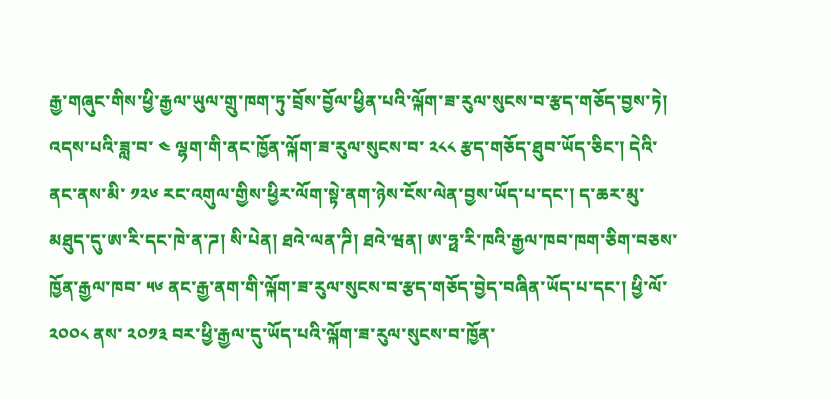རྒྱ་གཞུང་གིས་ཕྱི་རྒྱལ་ཡུལ་གྲུ་ཁག་ཏུ་བྲོས་བྱོལ་ཕྱིན་པའི་ལྐོག་ཟ་རུལ་སུངས་བ་རྩད་གཅོད་བྱས་ཏེ། འདས་པའི་ཟླ་བ་ ༤ ལྷག་གི་ནང་ཁྱོན་ལྐོག་ཟ་རུལ་སུངས་བ་ ༢༨༨ རྩད་གཅོད་ཐུབ་ཡོད་ཅིང་། དེའི་ནང་ནས་མི་ ༡༢༦ རང་འགུལ་གྱིས་ཕྱིར་ལོག་སྟེ་ནག་ཉེས་ངོས་ལེན་བྱས་ཡོད་པ་དང་། ད་ཆར་མུ་མཐུད་དུ་ཨ་རི་དང་ཁེ་ན་ཌ། སི་པེན། ཐའེ་ལན་ཌི། ཐའེ་ཝན། ཨ་ཧྥ་རི་ཁའི་རྒྱལ་ཁབ་ཁག་ཅིག་བཅས་ཁྱོན་རྒྱལ་ཁབ་ ༥༦ ནང་རྒྱ་ནག་གི་ལྐོག་ཟ་རུལ་སུངས་བ་རྩད་གཅོད་བྱེད་བཞིན་ཡོད་པ་དང་། ཕྱི་ལོ་ ༢༠༠༨ ནས་ ༢༠༡༣ བར་ཕྱི་རྒྱལ་དུ་ཡོད་པའི་ལྐོག་ཟ་རུལ་སུངས་བ་ཁྱོན་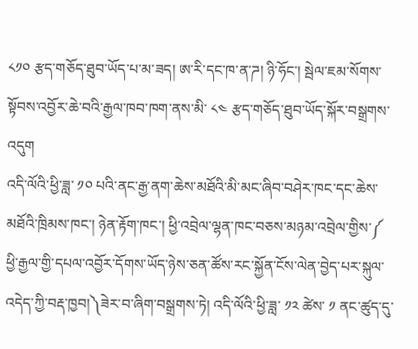༨༡༠ རྩད་གཅོད་ཐུབ་ཡོད་པ་མ་ཟད། ཨ་རི་དང་ཁ་ན་ཌ། ཉི་ཧོང་། སྦེལ་ཇམ་སོགས་སྟོབས་འབྱོར་ཆེ་བའི་རྒྱལ་ཁབ་ཁག་ནས་མི་ ༨༤ རྩད་གཅོད་ཐུབ་ཡོད་སྐོར་བསྒྲགས་འདུག
འདི་ལོའི་ཕྱི་ཟླ་ ༡༠ པའི་ནང་རྒྱ་ནག་ཆེས་མཐོའི་མི་མང་ཞིབ་བཤེར་ཁང་དང་ཆེས་མཐོའི་ཁྲིམས་ཁང་། ཉེན་རྟོག་ཁང་། ཕྱི་འབྲེལ་ལྷན་ཁང་བཅས་མཉམ་འབྲེལ་གྱིས་༼ ཕྱི་རྒྱལ་གྱི་དཔལ་འབྱོར་དོགས་ཡོད་ཉེས་ཅན་ཚོས་རང་སྐྱོན་ངོས་ལེན་བྱེད་པར་སྐུལ་འདེད་ཀྱི་བརྡ་ཁྱབ།༽ཟེར་བ་ཞིག་བསྒྲགས་ཏེ། འདི་ལོའི་ཕྱི་ཟླ་ ༡༢ ཚེས་ ༡ ནང་ཚུད་དུ་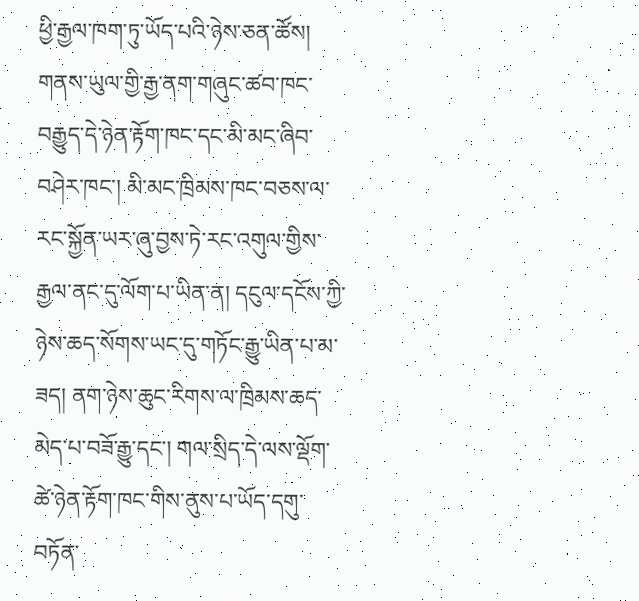ཕྱི་རྒྱལ་ཁག་ཏུ་ཡོད་པའི་ཉེས་ཅན་ཚོས། གནས་ཡུལ་གྱི་རྒྱ་ནག་གཞུང་ཚབ་ཁང་བརྒྱུད་དེ་ཉེན་རྟོག་ཁང་དང་མི་མང་ཞིབ་བཤེར་ཁང་། མི་མང་ཁྲིམས་ཁང་བཅས་ལ་རང་སྐྱོན་ཡར་ཞུ་བྱས་ཏེ་རང་འགུལ་གྱིས་རྒྱལ་ནང་དུ་ལོག་པ་ཡིན་ན། དངུལ་དངོས་ཀྱི་ཉེས་ཆད་སོགས་ཡང་དུ་གཏོང་རྒྱུ་ཡིན་པ་མ་ཟད། ནག་ཉེས་ཆུང་རིགས་ལ་ཁྲིམས་ཆད་མེད་པ་བཟོ་རྒྱུ་དང་། གལ་སྲིད་དེ་ལས་ལྡོག་ཚེ་ཉེན་རྟོག་ཁང་གིས་ནུས་པ་ཡོད་དགུ་བཏོན་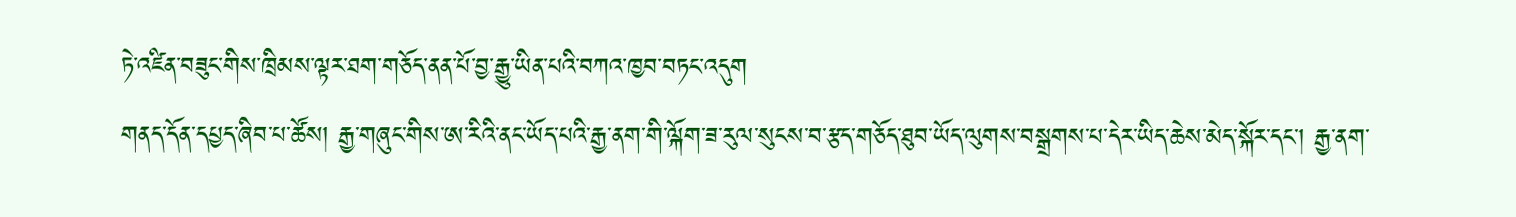ཏེ་འཛིན་བཟུང་གིས་ཁྲིམས་ལྟར་ཐག་གཅོད་ནན་པོ་བྱ་རྒྱུ་ཡིན་པའི་བཀའ་ཁྱབ་བཏང་འདུག
གནད་དོན་དཔྱད་ཞིབ་པ་ཚོས། རྒྱ་གཞུང་གིས་ཨ་རིའི་ནང་ཡོད་པའི་རྒྱ་ནག་གི་ལྐོག་ཟ་རུལ་སུངས་བ་རྩད་གཅོད་ཐུབ་ཡོད་ལུགས་བསྒྲགས་པ་དེར་ཡིད་ཆེས་མེད་སྐོར་དང་། རྒྱ་ནག་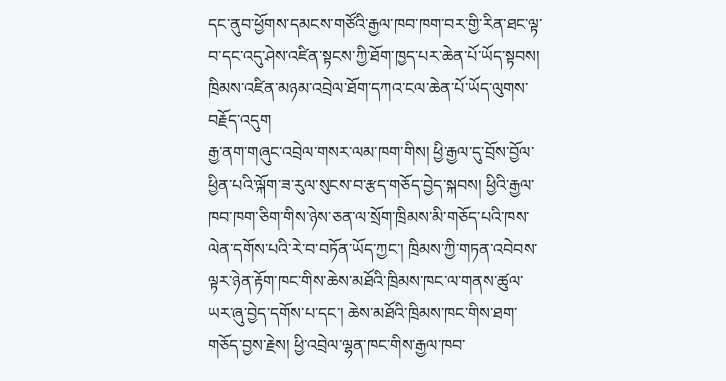དང་ནུབ་ཕྱོགས་དམངས་གཙོའི་རྒྱལ་ཁབ་ཁག་བར་གྱི་རིན་ཐང་ལྟ་བ་དང་འདུ་ཤེས་འཛིན་སྟངས་ཀྱི་ཐོག་ཁྱད་པར་ཆེན་པོ་ཡོད་སྟབས། ཁྲིམས་འཛིན་མཉམ་འབྲེལ་ཐོག་དཀའ་ངལ་ཆེན་པོ་ཡོད་ལུགས་བརྗོད་འདུག
རྒྱ་ནག་གཞུང་འབྲེལ་གསར་ལམ་ཁག་གིས། ཕྱི་རྒྱལ་དུ་བྲོས་བྱོལ་ཕྱིན་པའི་ལྐོག་ཟ་རུལ་སུངས་བ་རྩད་གཅོད་བྱེད་སྐབས། ཕྱིའི་རྒྱལ་ཁབ་ཁག་ཅིག་གིས་ཉེས་ཅན་ལ་སྲོག་ཁྲིམས་མི་གཅོད་པའི་ཁས་ལེན་དགོས་པའི་རེ་བ་བཏོན་ཡོད་ཀྱང་། ཁྲིམས་ཀྱི་གཏན་འབེབས་ལྟར་ཉེན་རྟོག་ཁང་གིས་ཆེས་མཐོའི་ཁྲིམས་ཁང་ལ་གནས་ཚུལ་ཡར་ཞུ་བྱེད་དགོས་པ་དང་། ཆེས་མཐོའི་ཁྲིམས་ཁང་གིས་ཐག་གཅོད་བྱས་རྗེས། ཕྱི་འབྲེལ་ལྷན་ཁང་གིས་རྒྱལ་ཁབ་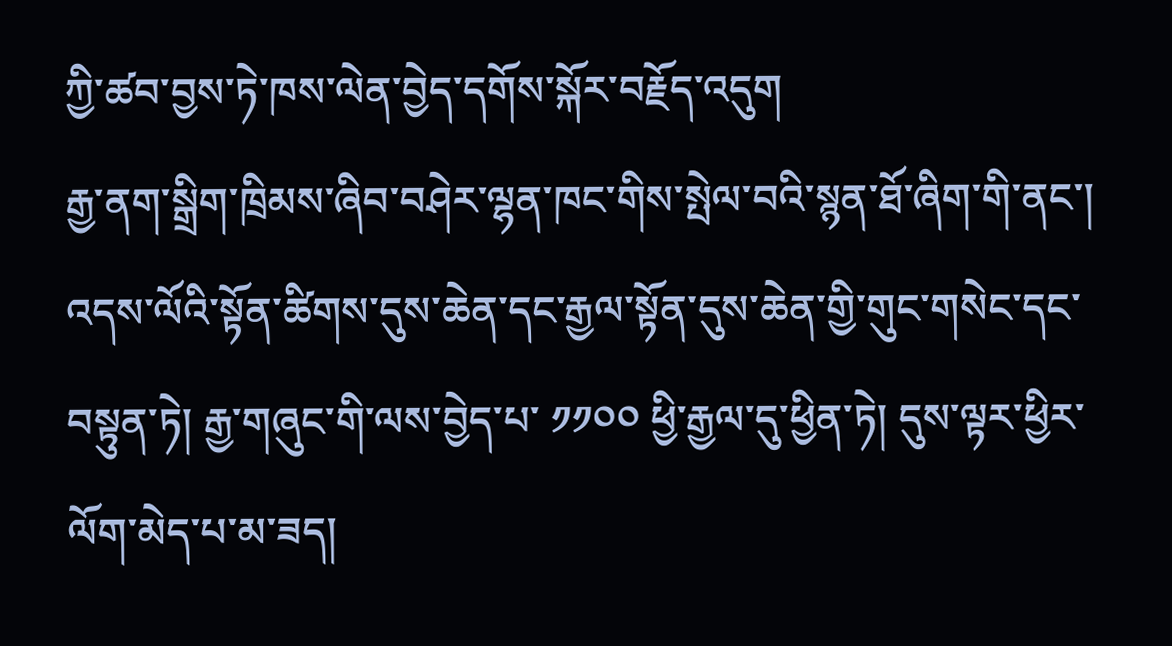ཀྱི་ཚབ་བྱས་ཏེ་ཁས་ལེན་བྱེད་དགོས་སྐོར་བརྗོད་འདུག
རྒྱ་ནག་སྒྲིག་ཁྲིམས་ཞིབ་བཤེར་ལྷན་ཁང་གིས་སྤེལ་བའི་སྙན་ཐོ་ཞིག་གི་ནང་། འདས་ལོའི་སྟོན་ཚིགས་དུས་ཆེན་དང་རྒྱལ་སྟོན་དུས་ཆེན་གྱི་གུང་གསེང་དང་བསྟུན་ཏེ། རྒྱ་གཞུང་གི་ལས་བྱེད་པ་ ༡༡༠༠ ཕྱི་རྒྱལ་དུ་ཕྱིན་ཏེ། དུས་ལྟར་ཕྱིར་ལོག་མེད་པ་མ་ཟད།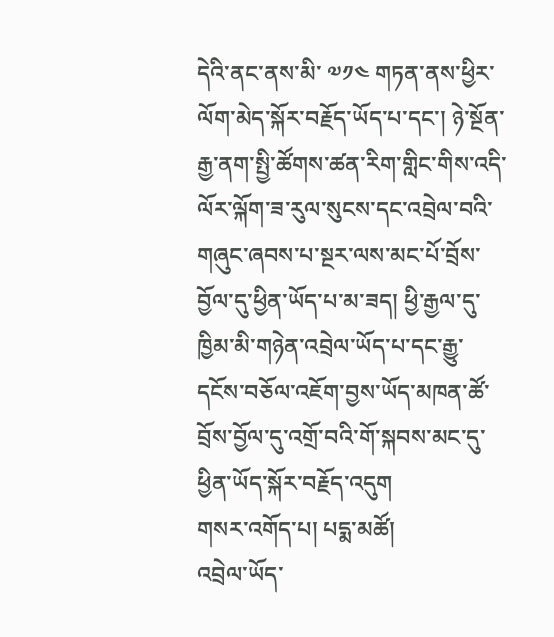དེའི་ནང་ནས་མི་ ༧༡༤ གཏན་ནས་ཕྱིར་ལོག་མེད་སྐོར་བརྗོད་ཡོད་པ་དང་། ཉེ་སྔོན་རྒྱ་ནག་སྤྱི་ཚོགས་ཚན་རིག་གླིང་གིས་འདི་ལོར་ལྐོག་ཟ་རུལ་སུངས་དང་འབྲེལ་བའི་གཞུང་ཞབས་པ་སྔར་ལས་མང་པོ་བྲོས་བྱོལ་དུ་ཕྱིན་ཡོད་པ་མ་ཟད། ཕྱི་རྒྱལ་དུ་ཁྱིམ་མི་གཉེན་འབྲེལ་ཡོད་པ་དང་རྒྱུ་དངོས་བཅོལ་འཇོག་བྱས་ཡོད་མཁན་ཚོ་བྲོས་བྱོལ་དུ་འགྲོ་བའི་གོ་སྐབས་མང་དུ་ཕྱིན་ཡོད་སྐོར་བརྗོད་འདུག
གསར་འགོད་པ། པདྨ་མཚོ།
འབྲེལ་ཡོད་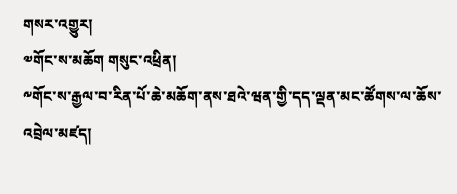གསར་འགྱུར།
༧གོང་ས་མཆོག གསུང་འཕྲིན།
༸གོང་ས་རྒྱལ་བ་རིན་པོ་ཆེ་མཆོག་ནས་ཐའེ་ཝན་གྱི་དད་ལྡན་མང་ཚོགས་ལ་ཆོས་འབྲེལ་མཛད།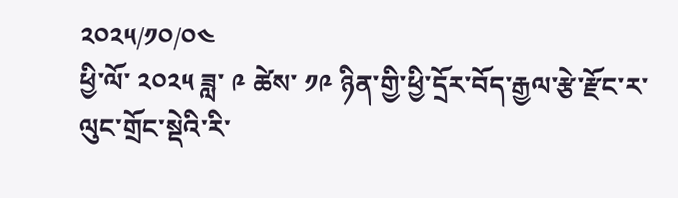༢༠༢༥/༡༠/༠༤
ཕྱི་ལོ་ ༢༠༢༥ ཟླ་ ༩ ཚེས་ ༡༩ ཉིན་གྱི་ཕྱི་དྲོར་བོད་རྒྱལ་རྩེ་རྫོང་ར་ལུང་གྲོང་སྡེའི་རི་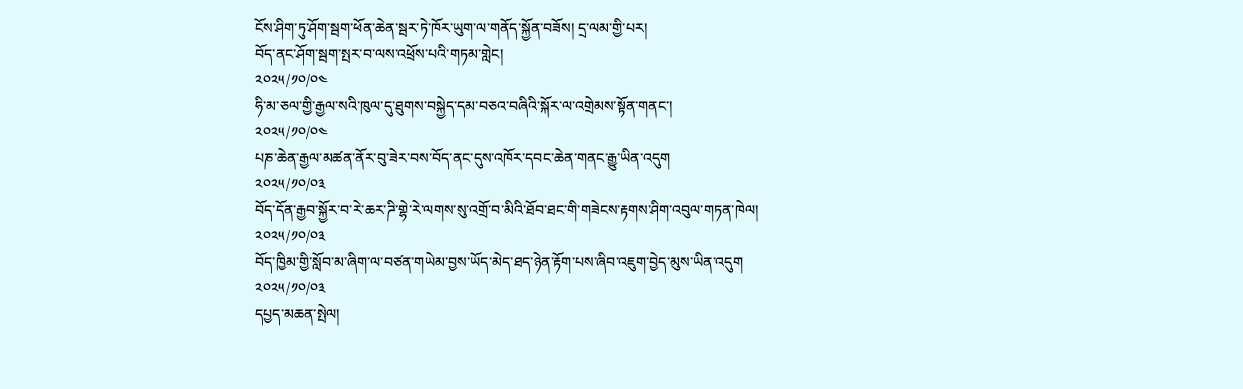ངོས་ཤིག་ཏུ་ཤོག་སྦག་ཕོན་ཆེན་སྦར་ཏེ་ཁོར་ཡུག་ལ་གནོད་སྐྱོན་བཟོས། དྲ་ལམ་གྱི་པར།
བོད་ནང་ཤོག་སྦག་སྤར་བ་ལས་འཕྲོས་པའི་གཏམ་གླེང།
༢༠༢༥/༡༠/༠༤
ཧི་མ་ཅལ་གྱི་རྒྱལ་སའི་ཁུལ་དུ་ཐུགས་བསྐྱེད་དམ་བཅའ་བཞིའི་སྐོར་ལ་འགྲེམས་སྟོན་གནང་།
༢༠༢༥/༡༠/༠༤
པཎ་ཆེན་རྒྱལ་མཚན་ནོར་བུ་ཟེར་བས་བོད་ནང་དུས་འཁོར་དབང་ཆེན་གནང་རྒྱུ་ཡིན་འདུག
༢༠༢༥/༡༠/༠༣
བོད་དོན་རྒྱབ་སྐྱོར་བ་རེ་ཆར་ཌི་གྷེ་རེ་ལགས་སུ་འགྲོ་བ་མིའི་ཐོབ་ཐང་གི་གཟེངས་རྟགས་ཤིག་འབུལ་གཏན་ཁེལ།
༢༠༢༥/༡༠/༠༣
བོད་ཁྱིམ་གྱི་སློབ་མ་ཞིག་ལ་བཙན་གཡེམ་བྱས་ཡོད་མེད་ཐད་ཉེན་རྟོག་པས་ཞིབ་འཇུག་བྱེད་མུས་ཡིན་འདུག
༢༠༢༥/༡༠/༠༣
དཔྱད་མཆན་སྤེལ།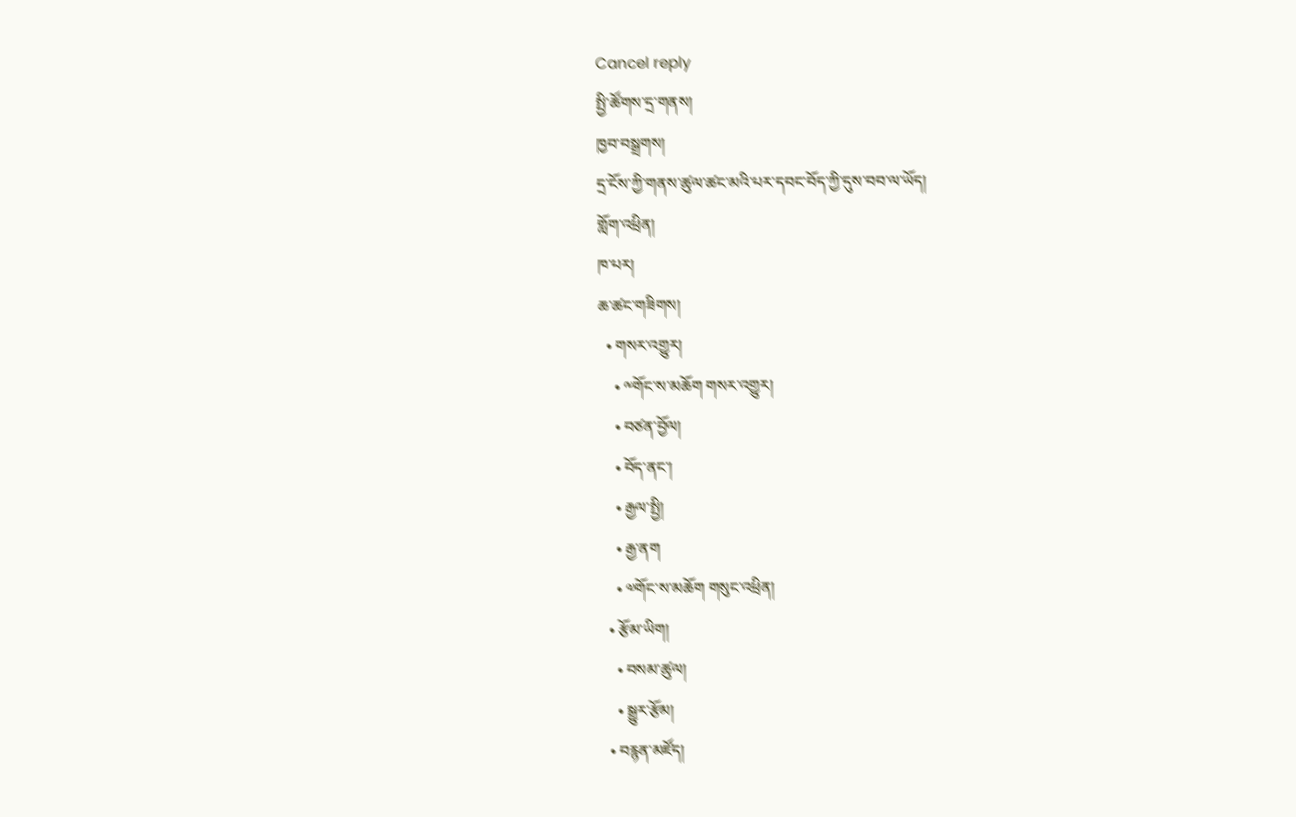Cancel reply
སྤྱི་ཚོགས་དྲ་གནས།
ཁྱབ་བསྒྲགས།
དྲ་ངོས་ཀྱི་གནས་ཚུལ་ཚང་མའི་པར་དབང་བོད་ཀྱི་དུས་བབ་ལ་ཡོད།
གློག་འཕྲིན།
ཁ་པར།
ཆ་ཚང་གཟིགས།
  • གསར་འགྱུར།
    • ༸གོང་ས་མཆོག གསར་འགྱུར།
    • བཙན་བྱོལ།
    • བོད་ནང་།
    • རྒྱལ་སྤྱི།
    • རྒྱ་ནག
    • ༧གོང་ས་མཆོག གསུང་འཕྲིན།
  • རྩོམ་ཡིག།
    • བསམ་ཚུལ།
    • སྒྱུར་རྩོམ།
  • བརྙན་མཛོད།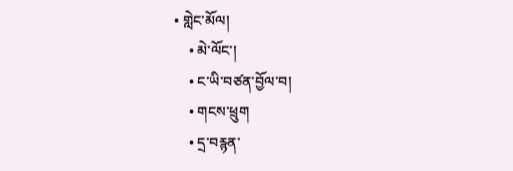• གླེང་མོལ།
    • མེ་ལོང་།
    • ང་ཡི་བཙན་བྱོལ་བ།
    • གངས་ཕྲུག
    • དྲ་བརྙན་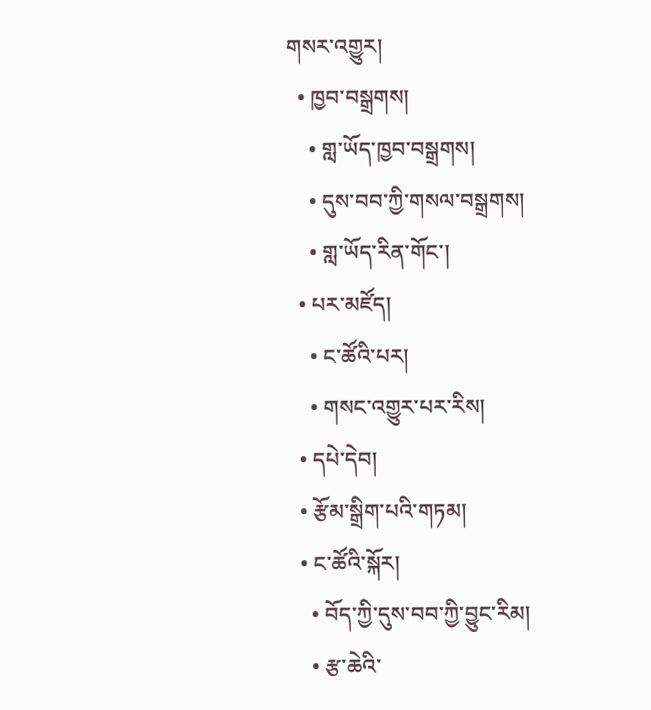གསར་འགྱུར།
  • ཁྱབ་བསྒྲགས།
    • གླ་ཡོད་ཁྱབ་བསྒྲགས།
    • དུས་བབ་ཀྱི་གསལ་བསྒྲགས།
    • གླ་ཡོད་རིན་གོང་།
  • པར་མཛོད།
    • ང་ཚོའི་པར།
    • གསང་འགྱུར་པར་རིས།
  • དཔེ་དེབ།
  • རྩོམ་སྒྲིག་པའི་གཏམ།
  • ང་ཚོའི་སྐོར།
    • བོད་ཀྱི་དུས་བབ་ཀྱི་བྱུང་རིམ།
    • རྩ་ཆེའི་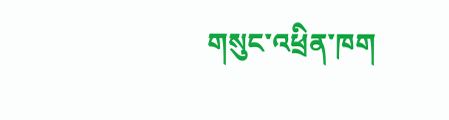གསུང་འཕྲིན་ཁག